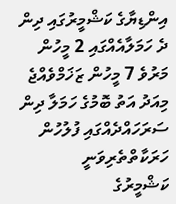އިންޑިޔާގެ ކަޝްމީރުގައި ދިން ދެ ހަމަލާއެއްގައި 2 މީހުން މަރުވެ 7 މީހުން ޒަޚަމްވެއްޖެ
މިއަދު އަތު ބޮމުގެ ހަމަލާ ދިން ސަރަހައްދެއްގައި ފުލުހުން ހަރަކާތްތެރިވަނީ
ކަޝްމީރުގެ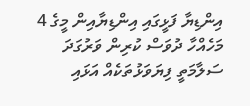އިންޑިޔާ ފަޅީގައި އިންޑިޔާއިން މީގެ 4 މަހެއްހާ ދުވަސް ކުރިން ވަރުގަދަ ސަލާމަތީ ފިޔަވަޅުތަކެއް އަޅައި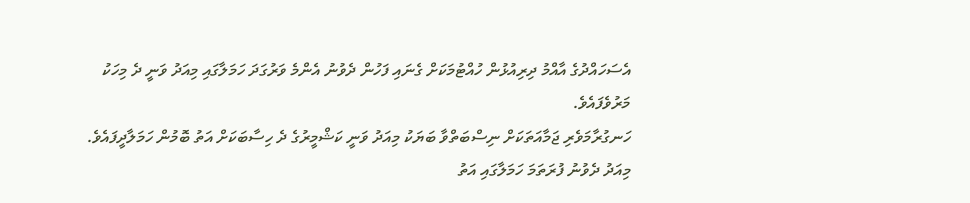އެސަހައްދުގެ އާއްމު ދިރިއުޅުން ހުއްޓުމަކަށް ގެނައި ފަހުން ދެވުނު އެންމެ ވަރުގަދަ ހަމަލާގައި މިއަދު ވަނީ ދެ މިހަކު މަރުވެފައެވެ.
ހަނގުރާމަވެރި ޖަމާއަތަކަށް ނިސްބަތްވާ ބަޔަކު މިއަދު ވަނީ ކަޝްމީރުގެ ދެ ހިސާބަކަށް އަތު ބޮމުން ހަމަލާދީފައެވެ.
މިއަދު ދެވުނު ފުރަތަމަ ހަމަލާގައި އަތު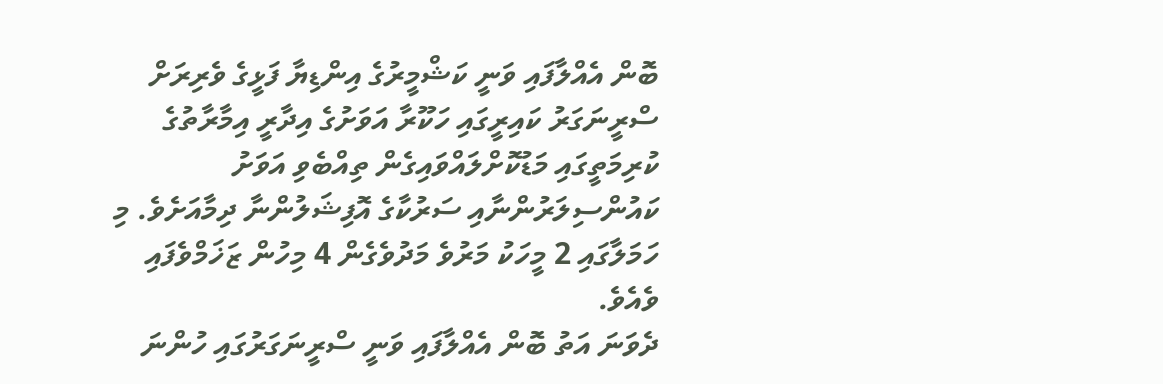ބޮން އެއްލާފައި ވަނީ ކަޝްމީރުގެ އިންޑިޔާ ފަޅީގެ ވެރިރަށް ސްރީނަގަރު ކައިރީގައި ހަކޫރާ އަވަށުގެ އިދާރީ އިމާރާތުގެ ކުރިމަތީގައި މަޑުކޮށްލައްވައިގެން ތިއްބެވި އަވަށު ކައުންސިލަރުންނާއި ސަރުކާގެ އޮފިޝަލުންނާ ދިމާއަށެވެ. މި ހަމަލާގައި 2 މީހަކު މަރުވެ މަދުވެގެން 4 މިހުން ޒަޚަމްވެފައި ވެއެވެ.
ދެވަނަ އަތު ބޮން އެއްލާފައި ވަނީ ސްރީނަގަރުގައި ހުންނަ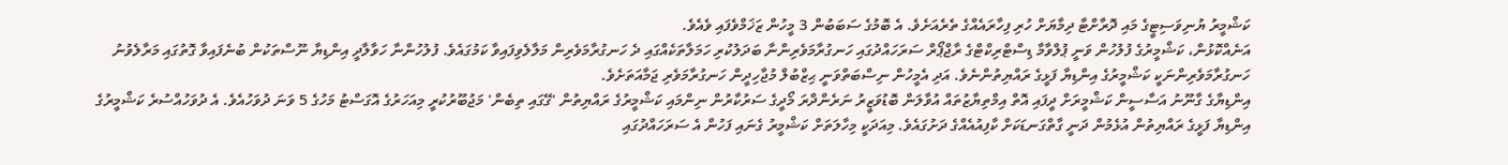ކަޝްމީރު ޔުނިވަސިޓީގެ މައި ދޮރާށްޓާ ދިމާޔަށް ހުރި ފިހާރައެއްގެ ތެރެއަށެވެ. އެ ބޮމުގެ ސަބަބުން 3 މީހުން ޒަޚަމްވެފައި ވެއެވެ.
އަނެއްކޮޅުން، ކަޝްމީރުގެ ފުލުހުން ވަނީ ޕުލްވާމާ ޑިސްޓްރިކްޓްގެ ރާޖްޕޯރް ސަރަހައްދުގައި ހަނގުރާމަވެރިންނާ ބަދަލުކުރި ހަމަލާތަކެއްގައި ދެ ހަނގުރާމަވެރިން މަލާލެވިފައިވާ ކަމުގައެވެ. ފުލުހުންނާ ހަވާލާދީ އިންޑިޔާ ނޫސްތަކުން ބުނެފައިވާ ގޮތުގައި މަރާލެވުނު ހަނގުރާމަވެރިންނަކީ ކަޝްމީރުގެ އިންޑިޔާ ފަޅީގެ ރައްޔިތުންނެވެ. އަދި އެމީހުން ނިސްބަތްވަނީ ޙިޒްބުލް މުޖާހިދީން ހަނގުރާމަވެރި ޖަމާއަތަށެވެ.
އިންޑިޔާގެ ގާނޫނު އަސާސީން ކަޝްމީރަށް ދީފައި އޮތް އިމްތިޔާޒުތައް އުވާލަން ބޮޑުވަޒީރު ނަރެންދްރަ މޯދީގެ ސަރުކާރުން ނިންމައި ކަޝްމީރުގެ ރައްޔިތުން 'ގޭގައި ތިބެން' މަޖުބޫރުކުރީ މިއަހަރުގެ އޮގަސްޓު މަހުގެ 5 ވަނަ ދުވަހުއެވެ. އެ ދުވަހުއްސުރެ ކަޝްމީރުގެ އިންޑިޔާ ފަޅީގެ ރައްޔިތުން އުޅެމުން ދަނީ ގާތްގަނޑަކަށް ކާފިއުއެއްގެ ދަށުގައެވެ. މިއަދަކީ މިހާލަތަށް ކަޝްމީރު ގެނައި ފަހުން އެ ސަރަހައްދުގައި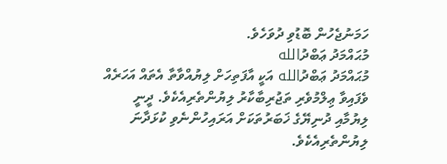ހަމަނުޖެހުން ބޮޑުވި ދުވަހެވެ.
މުޙައްމަދު ޢަބްދުالله
މުޙައްމަދު ޢަބްދުالله އަކީ އާފަތިހަށް ލިޔުއްވާތާ އެތައް އަހަރެއް ވެފައިވާ ޢިލްމުވެރި ތަޖުރިބާކާރު ލިޔުންތެރިއެކެވެ. ދީނީ ލިޔުމާއި ދުނިޔޭގެ ޚަބަރުތަކަށް އަރައިހުންނެވި ކުޅަދާނަ ލިޔުންތެރިއެކެވެ.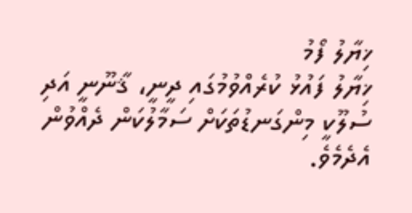ޚިޔާލު ފޯމު
ޚިޔާލު ފައުޅު ކުރެއްވުމުގައި ދީނީ، ޤާނޫނީ އަދި ސުލޫކީ މިންގަނޑުތަކަށް ސަމާލުކަން ދެއްވުން އެދެމެވެ.